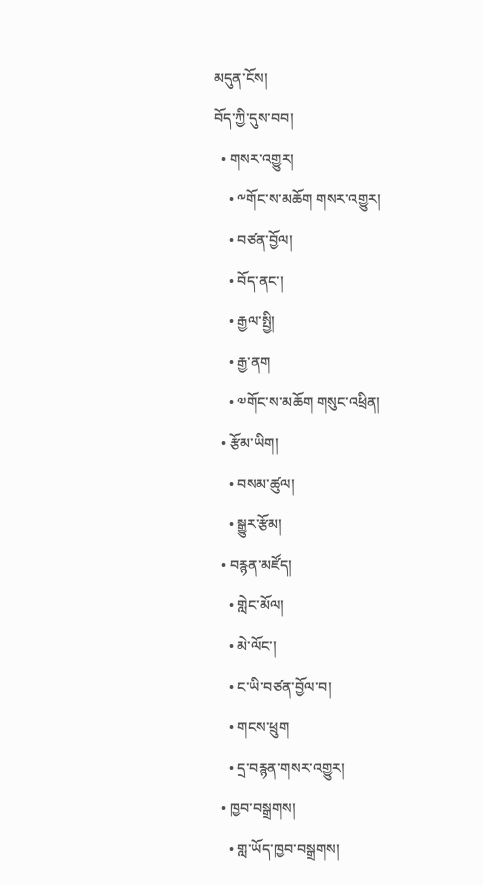མདུན་ངོས།
བོད་ཀྱི་དུས་བབ།
  • གསར་འགྱུར།
    • ༸གོང་ས་མཆོག གསར་འགྱུར།
    • བཙན་བྱོལ།
    • བོད་ནང་།
    • རྒྱལ་སྤྱི།
    • རྒྱ་ནག
    • ༧གོང་ས་མཆོག གསུང་འཕྲིན།
  • རྩོམ་ཡིག།
    • བསམ་ཚུལ།
    • སྒྱུར་རྩོམ།
  • བརྙན་མཛོད།
    • གླེང་མོལ།
    • མེ་ལོང་།
    • ང་ཡི་བཙན་བྱོལ་བ།
    • གངས་ཕྲུག
    • དྲ་བརྙན་གསར་འགྱུར།
  • ཁྱབ་བསྒྲགས།
    • གླ་ཡོད་ཁྱབ་བསྒྲགས།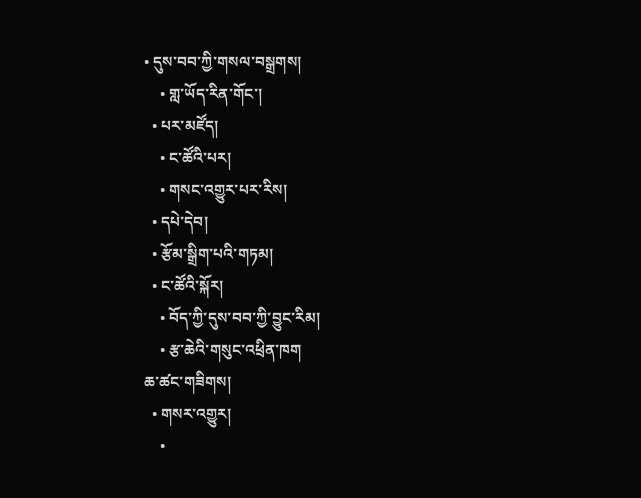• དུས་བབ་ཀྱི་གསལ་བསྒྲགས།
    • གླ་ཡོད་རིན་གོང་།
  • པར་མཛོད།
    • ང་ཚོའི་པར།
    • གསང་འགྱུར་པར་རིས།
  • དཔེ་དེབ།
  • རྩོམ་སྒྲིག་པའི་གཏམ།
  • ང་ཚོའི་སྐོར།
    • བོད་ཀྱི་དུས་བབ་ཀྱི་བྱུང་རིམ།
    • རྩ་ཆེའི་གསུང་འཕྲིན་ཁག
ཆ་ཚང་གཟིགས།
  • གསར་འགྱུར།
    •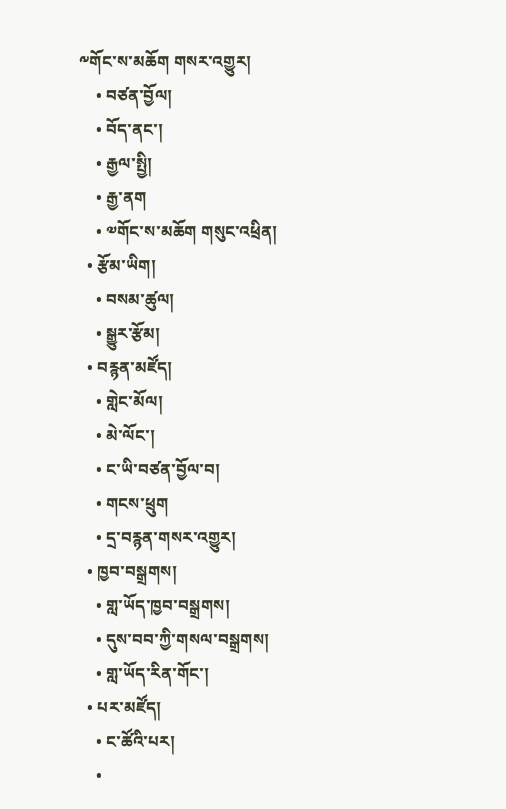༸གོང་ས་མཆོག གསར་འགྱུར།
    • བཙན་བྱོལ།
    • བོད་ནང་།
    • རྒྱལ་སྤྱི།
    • རྒྱ་ནག
    • ༧གོང་ས་མཆོག གསུང་འཕྲིན།
  • རྩོམ་ཡིག།
    • བསམ་ཚུལ།
    • སྒྱུར་རྩོམ།
  • བརྙན་མཛོད།
    • གླེང་མོལ།
    • མེ་ལོང་།
    • ང་ཡི་བཙན་བྱོལ་བ།
    • གངས་ཕྲུག
    • དྲ་བརྙན་གསར་འགྱུར།
  • ཁྱབ་བསྒྲགས།
    • གླ་ཡོད་ཁྱབ་བསྒྲགས།
    • དུས་བབ་ཀྱི་གསལ་བསྒྲགས།
    • གླ་ཡོད་རིན་གོང་།
  • པར་མཛོད།
    • ང་ཚོའི་པར།
    •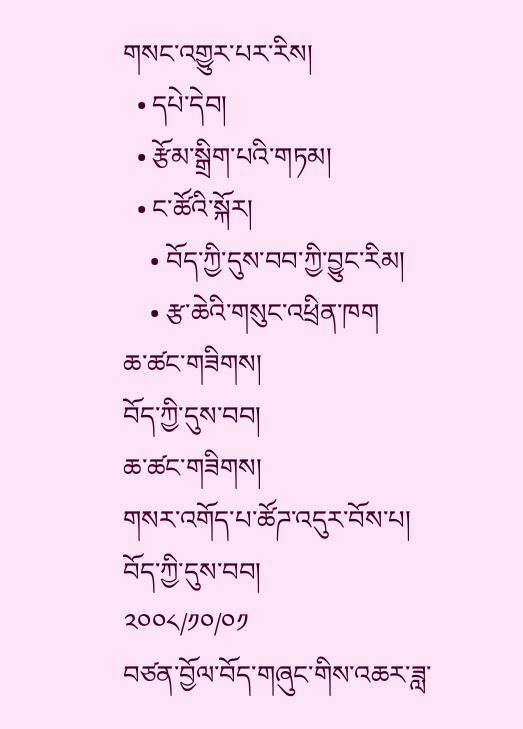གསང་འགྱུར་པར་རིས།
  • དཔེ་དེབ།
  • རྩོམ་སྒྲིག་པའི་གཏམ།
  • ང་ཚོའི་སྐོར།
    • བོད་ཀྱི་དུས་བབ་ཀྱི་བྱུང་རིམ།
    • རྩ་ཆེའི་གསུང་འཕྲིན་ཁག
ཆ་ཚང་གཟིགས།
བོད་ཀྱི་དུས་བབ།
ཆ་ཚང་གཟིགས།
གསར་འགོད་པ་ཚོཌ་འདུར་བོས་པ།
བོད་ཀྱི་དུས་བབ།
༢༠༠༨/༡༠/༠༡
བཙན་བྱོལ་བོད་གཞུང་གིས་འཆར་ཟླ་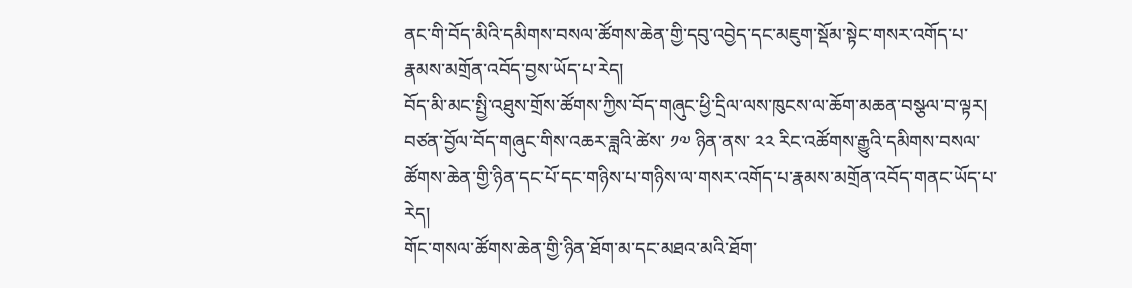ནང་གི་བོད་མིའི་དམིགས་བསལ་ཚོགས་ཆེན་གྱི་དབུ་འབྱེད་དང་མཇུག་སྡོམ་སྟེང་གསར་འགོད་པ་རྣམས་མགྲོན་འབོད་བྱས་ཡོད་པ་རེད།
བོད་མི་མང་སྤྱི་འཐུས་གྲོས་ཚོགས་ཀྱིས་བོད་གཞུང་ཕྱི་དྲིལ་ལས་ཁུངས་ལ་ཆོག་མཆན་བསྩལ་བ་ལྟར། བཙན་བྱོལ་བོད་གཞུང་གིས་འཆར་ཟླའི་ཚེས་ ༡༧ ཉིན་ནས་ ༢༢ རིང་འཚོགས་རྒྱུའི་དམིགས་བསལ་ཚོགས་ཆེན་གྱི་ཉིན་དང་པོ་དང་གཉིས་པ་གཉིས་ལ་གསར་འགོད་པ་རྣམས་མགྲོན་འབོད་གནང་ཡོད་པ་རེད།
གོང་གསལ་ཚོགས་ཆེན་གྱི་ཉིན་ཐོག་མ་དང་མཐའ་མའི་ཐོག་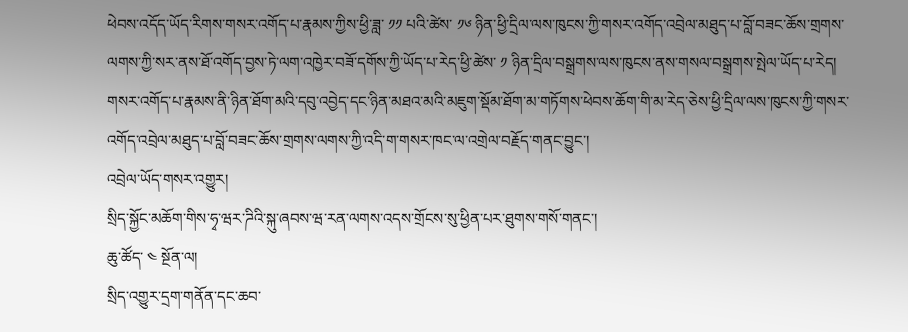ཕེབས་འདོད་ཡོད་རིགས་གསར་འགོད་པ་རྣམས་ཀྱིས་ཕྱི་ཟླ་ ༡༡ པའི་ཚེས་ ༡༦ ཉིན་ཕྱི་དྲིལ་ལས་ཁུངས་ཀྱི་གསར་འགོད་འབྲེལ་མཐུད་པ་བློ་བཟང་ཆོས་གྲགས་ལགས་ཀྱི་སར་ནས་ཐོ་འགོད་བྱས་ཏེ་ལག་འཁྱེར་བཟོ་དགོས་ཀྱི་ཡོད་པ་རེད་ཕྱི་ཚེས་ ༡ ཉིན་དྲིལ་བསྒྲགས་ལས་ཁུངས་ནས་གསལ་བསྒྲགས་སྤེལ་ཡོད་པ་རེད།
གསར་འགོད་པ་རྣམས་ནི་ཉིན་ཐོག་མའི་དབུ་འབྱེད་དང་ཉིན་མཐའ་མའི་མཇུག་སྡོམ་ཐོག་མ་གཏོགས་ཕེབས་ཆོག་གི་མ་རེད་ཅེས་ཕྱི་དྲིལ་ལས་ཁུངས་ཀྱི་གསར་འགོད་འབྲེལ་མཐུད་པ་བློ་བཟང་ཆོས་གྲགས་ལགས་ཀྱི་འདི་ག་གསར་ཁང་ལ་འགྲེལ་བརྗོད་གནང་བྱུང་།
འབྲེལ་ཡོད་གསར་འགྱུར།
སྲིད་སྐྱོང་མཆོག་གིས་ཧྭ་ཝར་ཌིའི་སྐུ་ཞབས་ཝ་རན་ལགས་འདས་གྲོངས་སུ་ཕྱིན་པར་ཐུགས་གསོ་གནང་།
ཆུ་ཚོད་ ༤ སྔོན་ལ།
སྲིད་འགྱུར་དྲག་གནོན་དང་ཆབ་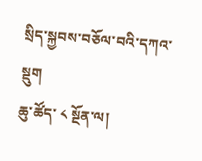སྲིད་སྐྱབས་བཅོལ་བའི་དཀའ་སྡུག
ཆུ་ཚོད་ ༨ སྔོན་ལ།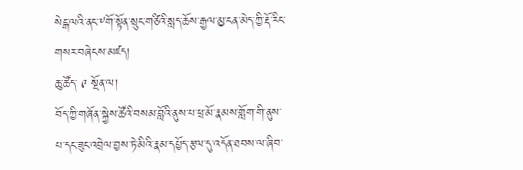སེངྒ་ལའི་ནང་༸གོ་སྟོན་སྲུང་གཙིའི་སླད་ཆོས་རྒྱལ་མྱ་ངན་མེད་ཀྱི་རྡོ་རིང་གསར་བཞེངས་མཛད།
ཆུ་ཚོད་ ༩ སྔོན་ལ།
བོད་ཀྱི་གཞོན་སྐྱེས་ཚོའི་བསམ་བློའི་ནུས་པ་ཕྲ་མོ་རྣམས་གློག་གི་ནུས་པ་དང་ཟུང་འབྲེལ་བྱས་ཏེ་མིའི་རྣམ་དཔྱོད་རྩལ་དུ་འདོན་ཐབས་ལ་ཞིབ་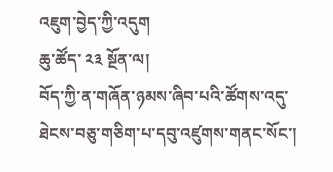འཇུག་བྱེད་ཀྱི་འདུག
ཆུ་ཚོད་ ༢༣ སྔོན་ལ།
བོད་ཀྱི་ན་གཞོན་ཉམས་ཞིབ་པའི་ཚོགས་འདུ་ཐེངས་བཅུ་གཅིག་པ་དབུ་འཛུགས་གནང་སོང་།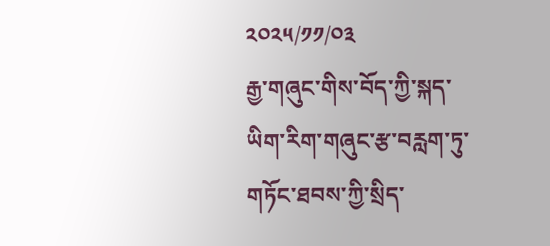༢༠༢༥/༡༡/༠༣
རྒྱ་གཞུང་གིས་བོད་ཀྱི་སྐད་ཡིག་རིག་གཞུང་རྩ་བརླག་ཏུ་གཏོང་ཐབས་ཀྱི་སྲིད་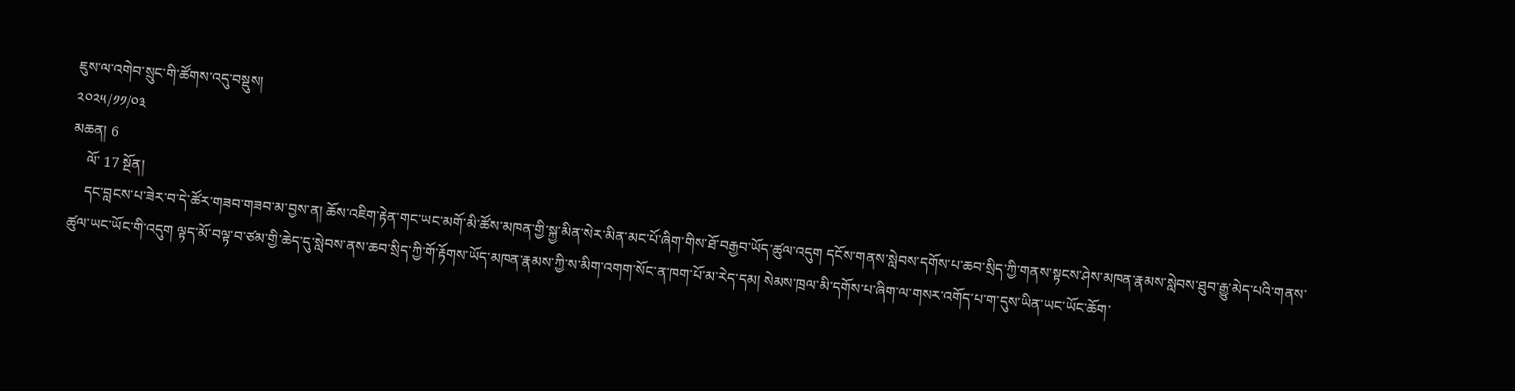ཇུས་ལ་འགེབ་སྲུང་གི་ཚོགས་འདུ་བསྡུས།
༢༠༢༥/༡༡/༠༣
མཆན། 6
    ལོ་ 17 སྔོན།
    དང་བླངས་པ་ཟེར་བ་དེ་ཚོར་གཟབ་གཟབ་མ་བྱས་ན། ཆོས་འཇིག་རྟེན་གང་ཡང་མགོ་མི་ཚོས་མཁན་གྱི་སྐྱ་མིན་སེར་མིན་མང་པོ་ཞིག་གིས་ཐོ་བརྒྱབ་ཡོད་ཚུལ་འདུག དངོས་གནས་སླེབས་དགོས་པ་ཆབ་སྲིད་ཀྱི་གནས་སྟངས་ཤེས་མཁན་རྣམས་སླེབས་ཐུབ་རྒྱུ་མེད་པའི་གནས་ཚུལ་ཡང་ཡོང་གི་འདུག ལྟད་མོ་བལྟ་བ་ཙམ་གྱི་ཆེད་དུ་སླེབས་ནས་ཆབ་སྲིད་ཀྱི་གོ་རྟོགས་ཡོད་མཁན་རྣམས་ཀྱི་ས་མིག་འགག་སོང་ན་ཁག་པོ་མ་རེད་དམ། སེམས་ཁྲལ་མི་དགོས་པ་ཞིག་ལ་གསར་འགོད་པ་ག་དུས་ཡིན་ཡང་ཡོང་ཆོག་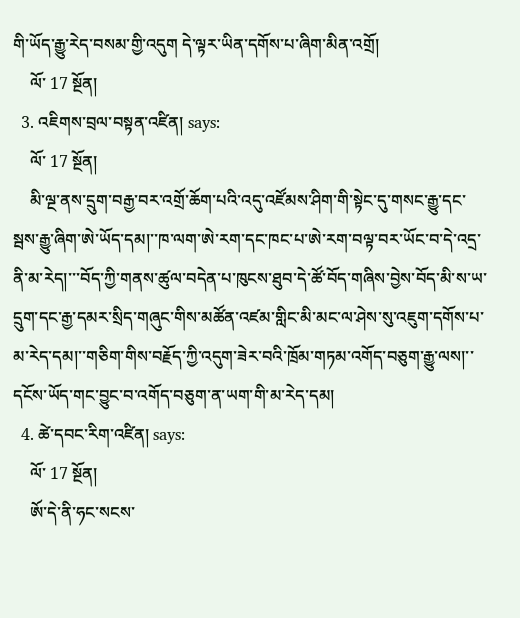གི་ཡོད་རྒྱུ་རེད་བསམ་གྱི་འདུག དེ་ལྟར་ཡིན་དགོས་པ་ཞིག་མིན་འགྲོ།
    ལོ་ 17 སྔོན།
  3. འཇིགས་བྲལ་བསྟན་འཛིན། says:
    ལོ་ 17 སྔོན།
    མི་ལྔ་ནས་དྲུག་བརྒྱ་བར་འགྲོ་ཆོག་པའི་འདུ་འཛོམས་ཤིག་གི་སྟེང་དུ་གསང་རྒྱུ་དང་སྦས་རྒྱུ་ཞིག་ཨེ་ཡོད་དམ།་་ཁ་ལག་ཨེ་རག་དང་ཁང་པ་ཨེ་རག་བལྟ་བར་ཡོང་བ་དེ་འདྲ་ནི་མ་རེད།་་་བོད་ཀྱི་གནས་ཚུལ་བདེན་པ་ཁུངས་ཐུབ་དེ་ཚོ་བོད་གཞིས་བྱེས་བོད་མི་ས་ཡ་དྲུག་དང་རྒྱ་དམར་སྲིད་གཞུང་གིས་མཚོན་འཛམ་གླིང་མི་མང་ལ་ཤེས་སུ་འཇུག་དགོས་པ་མ་རེད་དམ།་་གཅིག་གིས་བརྗོད་ཀྱི་འདུག་ཟེར་བའི་ཁྲོམ་གཏམ་འགོད་བཅུག་རྒྱུ་ལས།་་དངོས་ཡོད་གང་བྱུང་བ་འགོད་བཅུག་ན་ཡག་གི་མ་རེད་དམ།
  4. ཚེ་དབང་རིག་འཛིན། says:
    ལོ་ 17 སྔོན།
    ཨོ་དེ་ནི་ཧང་སངས་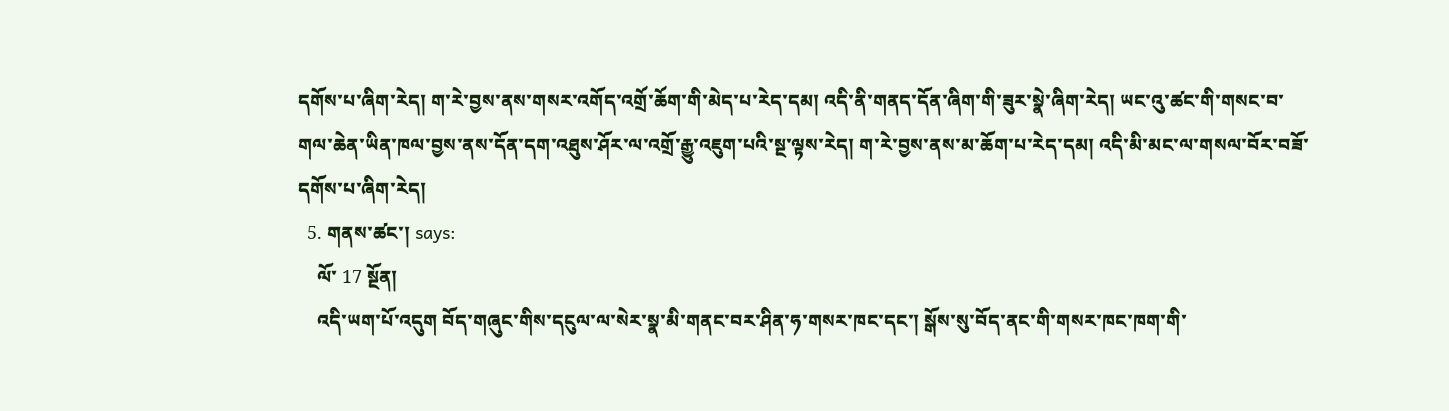དགོས་པ་ཞིག་རེད། ག་རེ་བྱས་ནས་གསར་འགོད་འགྲོ་ཆོག་གི་མེད་པ་རེད་དམ། འདི་ནི་གནད་དོན་ཞིག་གི་ཟུར་སྣེ་ཞིག་རེད། ཡང་འུ་ཚང་གི་གསང་བ་གལ་ཆེན་ཡིན་ཁལ་བྱས་ནས་དོན་དག་འཐུས་ཤོར་ལ་འགྲོ་རྒྱུ་འཇུག་པའི་སྔ་ལྟས་རེད། ག་རེ་བྱས་ནས་མ་ཆོག་པ་རེད་དམ། འདི་མི་མང་ལ་གསལ་བོར་བཟོ་དགོས་པ་ཞིག་རེད།
  5. གནས་ཚང་། says:
    ལོ་ 17 སྔོན།
    འདི་ཡག་པོ་འདུག བོད་གཞུང་གིས་དངུལ་ལ་སེར་སྣ་མི་གནང་བར་ཤིན་ཧ་གསར་ཁང་དང་། སྒོས་སུ་བོད་ནང་གི་གསར་ཁང་ཁག་གི་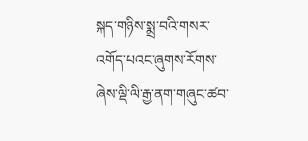སྐད་གཉིས་སྨྲ་བའི་གསར་འགོད་པའང་ཞུགས་རོགས་ཞེས་ལྡི་ལི་རྒྱ་ནག་གཞུང་ཚབ་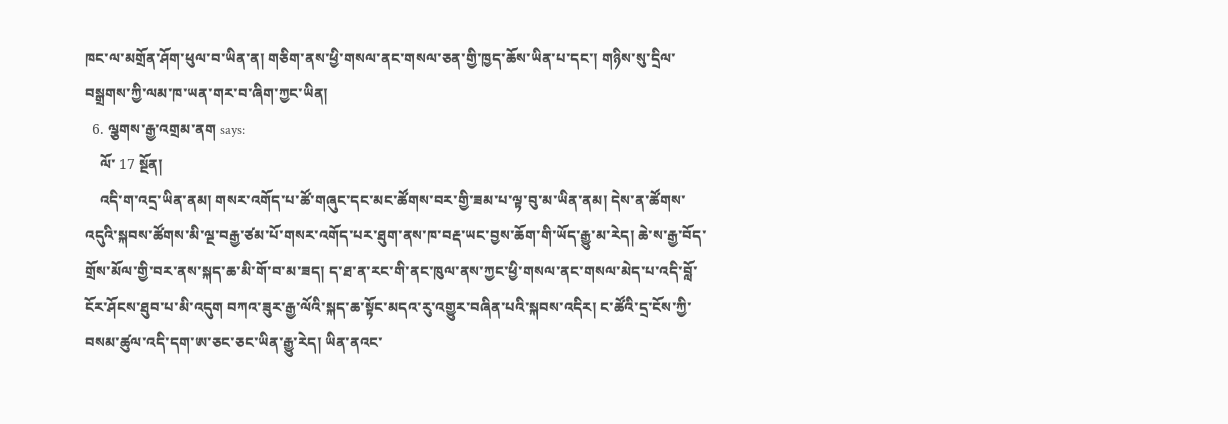ཁང་ལ་མགྲོན་ཤོག་ཕུལ་བ་ཡིན་ན། གཅིག་ནས་ཕྱི་གསལ་ནང་གསལ་ཅན་གྱི་ཁྱད་ཆོས་ཡིན་པ་དང་། གཉིས་སུ་དྲིལ་བསྒྲགས་ཀྱི་ལམ་ཁ་ཡན་གར་བ་ཞིག་ཀྱང་ཡིན།
  6. ལྕགས་རྒྱ་འགྲམ་ནག says:
    ལོ་ 17 སྔོན།
    འདི་ག་འདྲ་ཡིན་ནམ། གསར་འགོད་པ་ཚོ་གཞུང་དང་མང་ཚོགས་བར་གྱི་ཟམ་པ་ལྟ་བུ་མ་ཡིན་ནམ། དེས་ན་ཚོགས་འདུའི་སྐབས་ཚོགས་མི་ལྔ་བརྒྱ་ཙམ་པོ་གསར་འགོད་པར་ཐུག་ནས་ཁ་བརྡ་ཡང་བྱས་ཆོག་གི་ཡོད་རྒྱུ་མ་རེད། ཆེ་ས་རྒྱ་བོད་གྲོས་མོལ་གྱི་བར་ནས་སྐད་ཆ་མི་གོ་བ་མ་ཟད། ད་ཐ་ན་རང་གི་ནང་ཁུལ་ནས་ཀྱང་ཕྱི་གསལ་ནང་གསལ་མེད་པ་འདི་བློ་ངོར་ཤོངས་ཐུབ་པ་མི་འདུག བཀའ་ཟུར་རྒྱ་ལོའི་སྐད་ཆ་སྟོང་མདའ་རུ་འགྱུར་བཞིན་པའི་སྐབས་འདིར། ང་ཚོའི་དྲ་ངོས་ཀྱི་བསམ་ཚུལ་འདི་དག་ཨ་ཅང་ཅང་ཡིན་རྒྱུ་རེད། ཡིན་ནའང་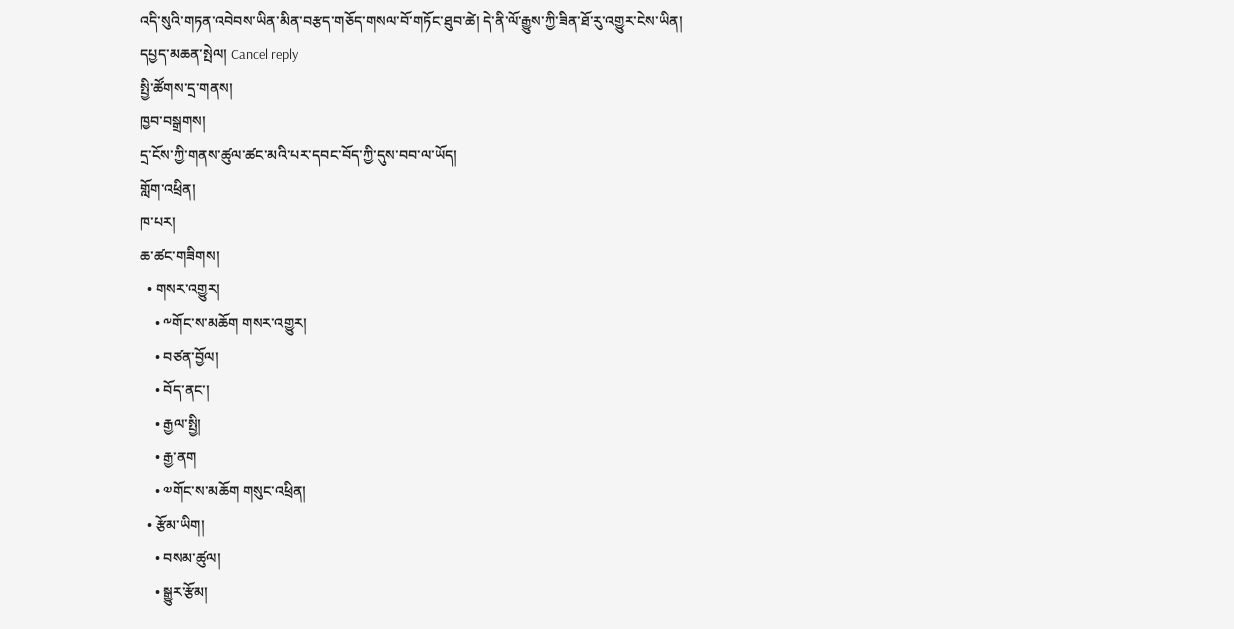འདི་སུའི་གཏན་འབེབས་ཡིན་མིན་བརྩད་གཅོད་གསལ་བོ་གཏོང་ཐུབ་ཚེ། དེ་ནི་ལོ་རྒྱུས་ཀྱི་ཟིན་ཐོ་རུ་འགྱུར་ངེས་ཡིན།
དཔྱད་མཆན་སྤེལ། Cancel reply
སྤྱི་ཚོགས་དྲ་གནས།
ཁྱབ་བསྒྲགས།
དྲ་ངོས་ཀྱི་གནས་ཚུལ་ཚང་མའི་པར་དབང་བོད་ཀྱི་དུས་བབ་ལ་ཡོད།
གློག་འཕྲིན།
ཁ་པར།
ཆ་ཚང་གཟིགས།
  • གསར་འགྱུར།
    • ༸གོང་ས་མཆོག གསར་འགྱུར།
    • བཙན་བྱོལ།
    • བོད་ནང་།
    • རྒྱལ་སྤྱི།
    • རྒྱ་ནག
    • ༧གོང་ས་མཆོག གསུང་འཕྲིན།
  • རྩོམ་ཡིག།
    • བསམ་ཚུལ།
    • སྒྱུར་རྩོམ།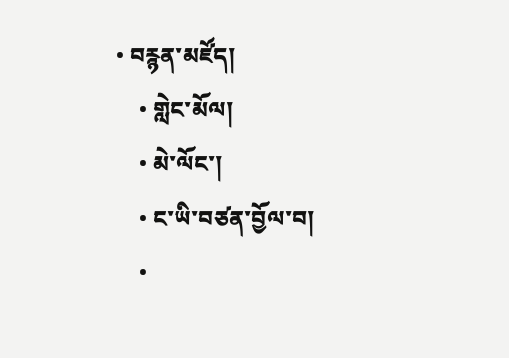• བརྙན་མཛོད།
    • གླེང་མོལ།
    • མེ་ལོང་།
    • ང་ཡི་བཙན་བྱོལ་བ།
    •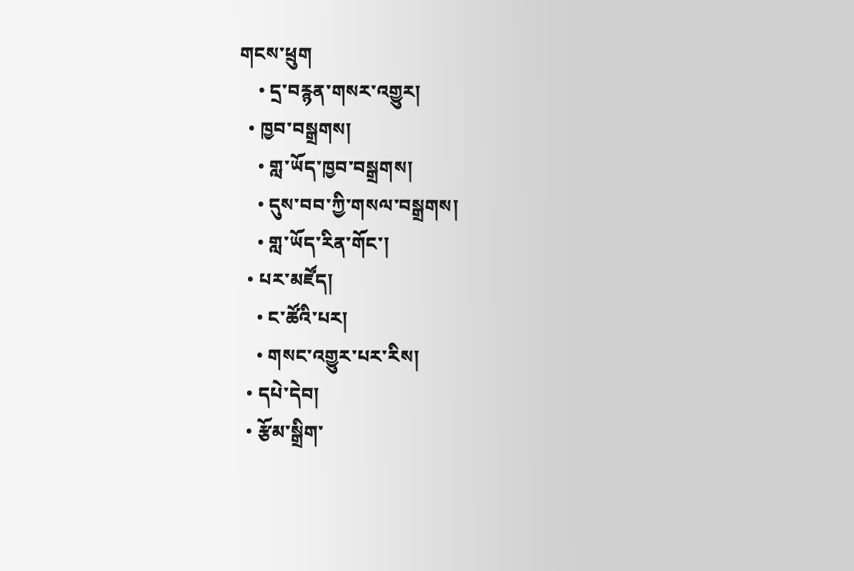གངས་ཕྲུག
    • དྲ་བརྙན་གསར་འགྱུར།
  • ཁྱབ་བསྒྲགས།
    • གླ་ཡོད་ཁྱབ་བསྒྲགས།
    • དུས་བབ་ཀྱི་གསལ་བསྒྲགས།
    • གླ་ཡོད་རིན་གོང་།
  • པར་མཛོད།
    • ང་ཚོའི་པར།
    • གསང་འགྱུར་པར་རིས།
  • དཔེ་དེབ།
  • རྩོམ་སྒྲིག་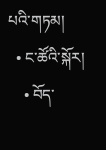པའི་གཏམ།
  • ང་ཚོའི་སྐོར།
    • བོད་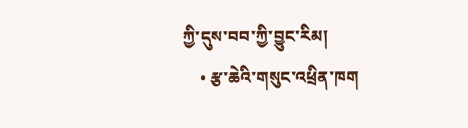ཀྱི་དུས་བབ་ཀྱི་བྱུང་རིམ།
    • རྩ་ཆེའི་གསུང་འཕྲིན་ཁག